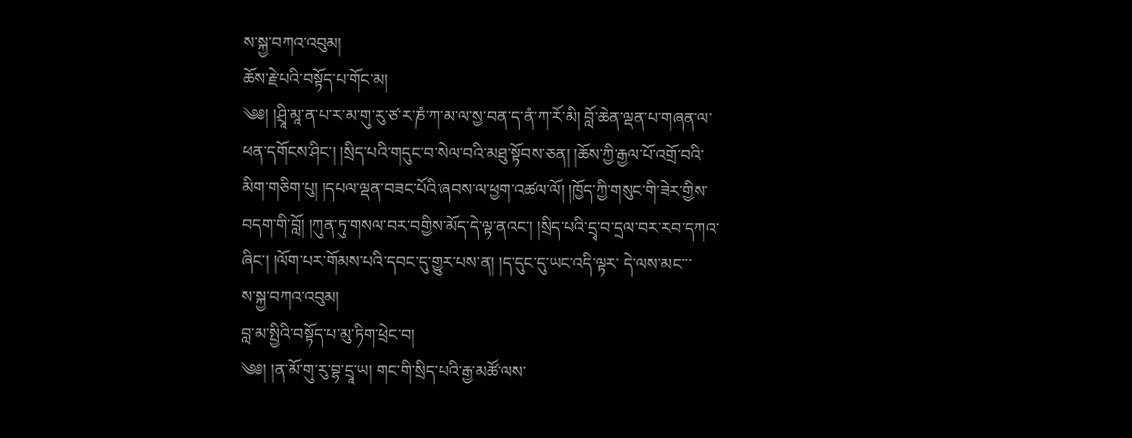ས་སྐྱ་བཀའ་འབུམ།
ཆོས་རྗེ་པའི་བསྟོད་པ་གོང་མ།
༄༅། །ཤྲཱི་མཱ་ན་པ་ར་མ་གུ་རུ་ཙ་ར་ཎཾ་ཀ་མ་ལ་སྱ་བན་ད་ནཾ་ཀ་རོ་མི། བློ་ཆེན་ལྡན་པ་གཞན་ལ་ཕན་དགོངས་ཤིང་། །སྲིད་པའི་གདུང་བ་སེལ་བའི་མཐུ་སྟོབས་ཅན། །ཆོས་ཀྱི་རྒྱལ་པོ་འགྲོ་བའི་མིག་གཅིག་པུ། །དཔལ་ལྡན་བཟང་པོའི་ཞབས་ལ་ཕྱག་འཚལ་ལོ། །ཁྱོད་ཀྱི་གསུང་གི་ཟེར་གྱིས་བདག་གི་བློ། །ཀུན་ཏུ་གསལ་བར་བགྱིས་མོད་དེ་ལྟ་ནའང་། །སྲིད་པའི་དྲྭ་བ་དྲལ་བར་རབ་དཀའ་ཞིང་། །ལོག་པར་གོམས་པའི་དབང་དུ་གྱུར་པས་ན། །ད་དུང་དུ་ཡང་འདི་ལྟར་ དེ་ལས་མང་་་
ས་སྐྱ་བཀའ་འབུམ།
བླ་མ་སྤྱིའི་བསྟོད་པ་མུ་ཏིག་ཕྲེང་བ།
༄༅། །ན་མོ་གུ་རུ་བྷ་དྲཱ་ཡ། གང་གི་སྲིད་པའི་རྒྱ་མཚོ་ལས་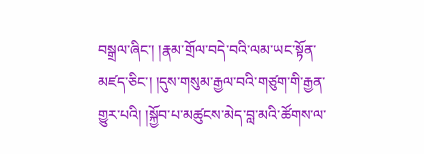བསྒྲལ་ཞིང་། །རྣམ་གྲོལ་བདེ་བའི་ལམ་ཡང་སྟོན་མཛད་ཅིང་། །དུས་གསུམ་རྒྱལ་བའི་གཙུག་གི་རྒྱན་གྱུར་པའི། །སྐྱོབ་པ་མཚུངས་མེད་བླ་མའི་ཚོགས་ལ་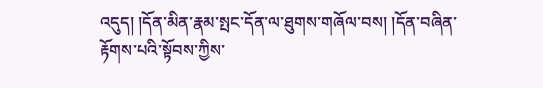འདུད། །དོན་མིན་རྣམ་སྤང་དོན་ལ་ཐུགས་གཞོལ་བས། །དོན་བཞིན་རྟོགས་པའི་སྟོབས་ཀྱིས་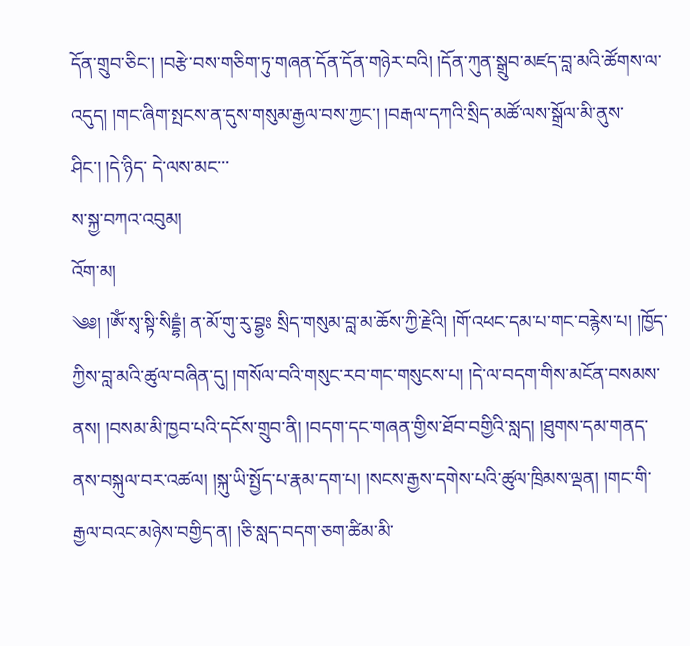དོན་གྲུབ་ཅིང་། །བརྩེ་བས་གཅིག་ཏུ་གཞན་དོན་དོན་གཉེར་བའི། །དོན་ཀུན་སྒྲུབ་མཛད་བླ་མའི་ཚོགས་ལ་འདུད། །གང་ཞིག་སྤངས་ན་དུས་གསུམ་རྒྱལ་བས་ཀྱང་། །བརྒལ་དཀའི་སྲིད་མཚོ་ལས་སྒྲོལ་མི་ནུས་ཤིང་། །དེ་ཉིད་ དེ་ལས་མང་་་
ས་སྐྱ་བཀའ་འབུམ།
འོག་མ།
༄༅། །ཨོཾ་སྭ་སྟི་སིདྡྷཾ། ན་མོ་གུ་རུ་བྷྱཿ སྲིད་གསུམ་བླ་མ་ཆོས་ཀྱི་རྗེའི། །གོ་འཕང་དམ་པ་གང་བརྙེས་པ། །ཁྱོད་ཀྱིས་བླ་མའི་ཚུལ་བཞིན་དུ། །གསོལ་བའི་གསུང་རབ་གང་གསུངས་པ། །དེ་ལ་བདག་གིས་མངོན་བསམས་ནས། །བསམ་མི་ཁྱབ་པའི་དངོས་གྲུབ་ནི། །བདག་དང་གཞན་གྱིས་ཐོབ་བགྱིའི་སླད། །ཐུགས་དམ་གནད་ནས་བསྐུལ་བར་འཚལ། །སྐུ་ཡི་སྤྱོད་པ་རྣམ་དག་པ། །སངས་རྒྱས་དགེས་པའི་ཚུལ་ཁྲིམས་ལྡན། །གང་གི་རྒྱལ་བའང་མཉེས་བགྱིད་ན། །ཅི་སླད་བདག་ཅག་ཚིམ་མི་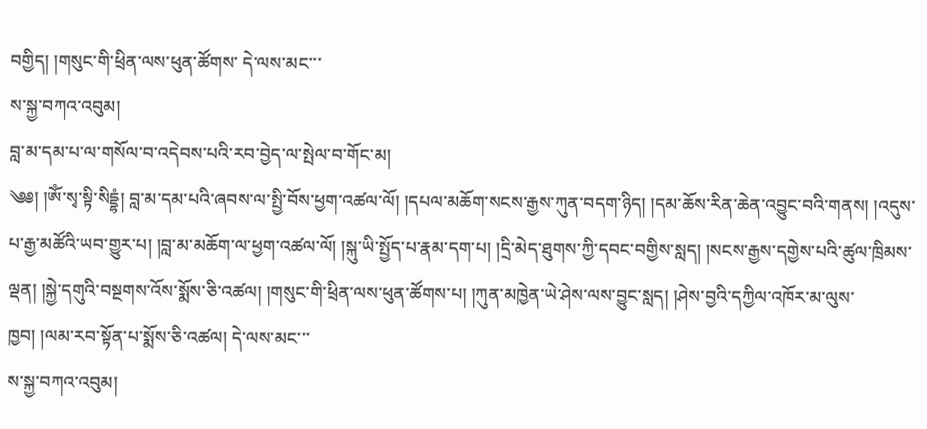བགྱིད། །གསུང་གི་ཕྲིན་ལས་ཕུན་ཚོགས་ དེ་ལས་མང་་་
ས་སྐྱ་བཀའ་འབུམ།
བླ་མ་དམ་པ་ལ་གསོལ་བ་འདེབས་པའི་རབ་བྱེད་ལ་སྤེལ་བ་གོང་མ།
༄༅། །ཨོཾ་སྭ་སྟི་སིདྡྷཾ། བླ་མ་དམ་པའི་ཞབས་ལ་སྤྱི་བོས་ཕྱག་འཚལ་ལོ། །དཔལ་མཆོག་སངས་རྒྱས་ཀུན་བདག་ཉིད། །དམ་ཆོས་རིན་ཆེན་འབྱུང་བའི་གནས། །འདུས་པ་རྒྱ་མཚོའི་ཡབ་གྱུར་པ། །བླ་མ་མཆོག་ལ་ཕྱག་འཚལ་ལོ། །སྐུ་ཡི་སྤྱོད་པ་རྣམ་དག་པ། །དྲི་མེད་ཐུགས་ཀྱི་དབང་བགྱིས་སླད། །སངས་རྒྱས་དགྱེས་པའི་ཚུལ་ཁྲིམས་ལྡན། །སྐྱེ་དགུའི་བསྔགས་འོས་སྨོས་ཅི་འཚལ། །གསུང་གི་ཕྲིན་ལས་ཕུན་ཚོགས་པ། །ཀུན་མཁྱེན་ཡེ་ཤེས་ལས་བྱུང་སླད། །ཤེས་བྱའི་དཀྱིལ་འཁོར་མ་ལུས་ཁྱབ། །ལམ་རབ་སྟོན་པ་སྨོས་ཅི་འཚལ། དེ་ལས་མང་་་
ས་སྐྱ་བཀའ་འབུམ།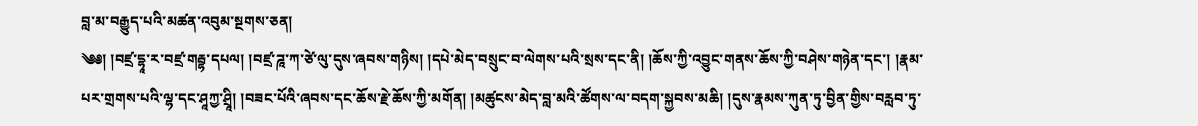བླ་མ་བརྒྱུད་པའི་མཚན་འབུམ་སྔགས་ཅན།
༄༅། །བཛྲ་དྷཱ་ར་བཛྲ་གརྦྷ་དཔལ། །བཛྲ་ཌཱ་ཀ་ཙེ་ལུ་དུས་ཞབས་གཉིས། །དཔེ་མེད་བསྲུང་བ་ལེགས་པའི་སྲས་དང་ནི། །ཆོས་ཀྱི་འབྱུང་གནས་ཆོས་ཀྱི་བཤེས་གཉེན་དང་། །རྣམ་པར་གྲགས་པའི་ལྷ་དང་ཤཱཀྱ་ཤྲཱི། །བཟང་པོའི་ཞབས་དང་ཆོས་རྗེ་ཆོས་ཀྱི་མགོན། །མཚུངས་མེད་བླ་མའི་ཚོགས་ལ་བདག་སྐྱབས་མཆི། །དུས་རྣམས་ཀུན་ཏུ་བྱིན་གྱིས་བརླབ་ཏུ་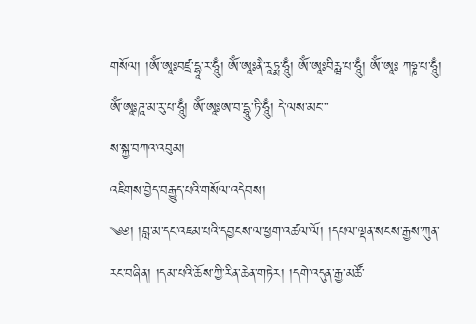གསོལ། །ཨོཾ་ཨཱཿབཛྲ་དྷཱ་ར་ཧཱུྃ། ཨོཾ་ཨཱཿནཻ་རཱཏྨ་ཧཱུྃ། ཨོཾ་ཨཱཿབིརྺ་པ་ཧཱུྃ། ཨོཾ་ཨཱཿ ཀཧྞ་པ་ཧཱུྃ། ཨོཾ་ཨཱཿཌཱ་མ་རུ་པ་ཧཱུྃ། ཨོཾ་ཨཱཿཨ་བ་དྷཱུ་ཏི་ཧཱུྃ། དེ་ལས་མང་་་
ས་སྐྱ་བཀའ་འབུམ།
འཇིགས་བྱེད་བརྒྱུད་པའི་གསོལ་འདེབས།
༄༅། །བླ་མ་དང་འཇམ་པའི་དབྱངས་ལ་ཕྱག་འཚལ་ལོ། །དཔལ་ལྡན་སངས་རྒྱས་ཀུན་རང་བཞིན། །དམ་པའི་ཆོས་ཀྱི་རིན་ཆེན་གཏེར། །དགེ་འདུན་རྒྱ་མཚོ་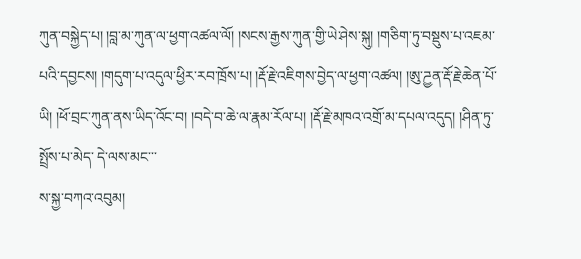ཀུན་བསྐྱེད་པ། །བླ་མ་ཀུན་ལ་ཕྱག་འཚལ་ལོ། །སངས་རྒྱས་ཀུན་གྱི་ཡེ་ཤེས་སྐུ། །གཅིག་ཏུ་བསྡུས་པ་འཇམ་པའི་དབྱངས། །གདུག་པ་འདུལ་ཕྱིར་རབ་ཁྲོས་པ། །རྡོ་རྗེ་འཇིགས་བྱེད་ལ་ཕྱག་འཚལ། །ཨུ་ཌྱན་རྡོ་རྗེ་ཆེན་པོ་ཡི། །ཕོ་བྲང་ཀུན་ནས་ཡིད་འོང་བ། །བདེ་བ་ཆེ་ལ་རྣམ་རོལ་པ། །རྡོ་རྗེ་མཁའ་འགྲོ་མ་དཔལ་འདུད། །ཤིན་ཏུ་སྤྲོས་པ་མེད་ དེ་ལས་མང་་་
ས་སྐྱ་བཀའ་འབུམ།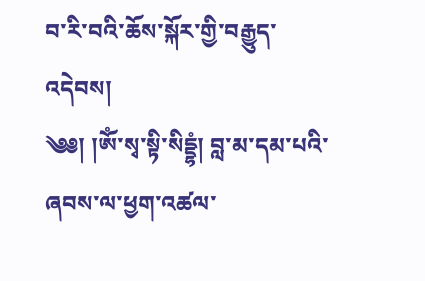བ་རི་བའི་ཆོས་སྐོར་གྱི་བརྒྱུད་འདེབས།
༄༅། །ཨོཾ་སྭ་སྟི་སིདྡྷཾ། བླ་མ་དམ་པའི་ཞབས་ལ་ཕྱག་འཚལ་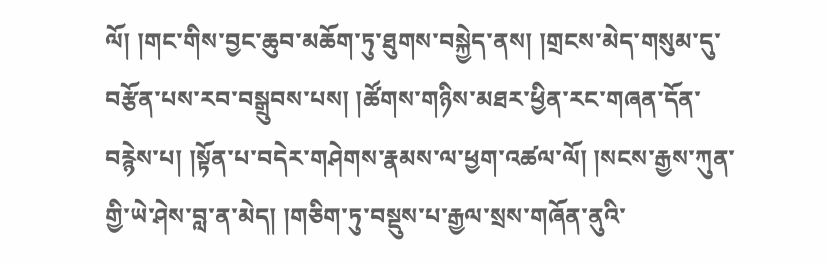ལོ། །གང་གིས་བྱང་ཆུབ་མཆོག་ཏུ་ཐུགས་བསྐྱེད་ནས། །གྲངས་མེད་གསུམ་དུ་བརྩོན་པས་རབ་བསྒྲུབས་པས། །ཚོགས་གཉིས་མཐར་ཕྱིན་རང་གཞན་དོན་བརྙེས་པ། །སྟོན་པ་བདེར་གཤེགས་རྣམས་ལ་ཕྱག་འཚལ་ལོ། །སངས་རྒྱས་ཀུན་གྱི་ཡེ་ཤེས་བླ་ན་མེད། །གཅིག་ཏུ་བསྡུས་པ་རྒྱལ་སྲས་གཞོན་ནུའི་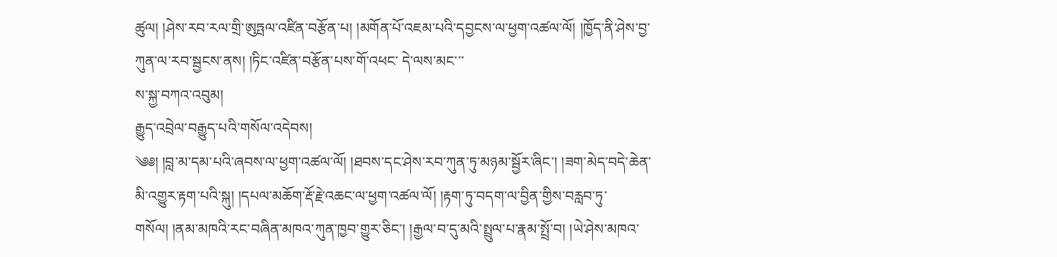ཚུལ། །ཤེས་རབ་རལ་གྲི་ཨུཏྤལ་འཛིན་བརྩོན་པ། །མགོན་པོ་འཇམ་པའི་དབྱངས་ལ་ཕྱག་འཚལ་ལོ། །ཁྱོད་ནི་ཤེས་བྱ་ཀུན་ལ་རབ་སྦྱངས་ནས། །ཏིང་འཛིན་བརྩོན་པས་གོ་འཕང་ དེ་ལས་མང་་་
ས་སྐྱ་བཀའ་འབུམ།
རྒྱུད་འབྲེལ་བརྒྱུད་པའི་གསོལ་འདེབས།
༄༅། །བླ་མ་དམ་པའི་ཞབས་ལ་ཕྱག་འཚལ་ལོ། །ཐབས་དང་ཤེས་རབ་ཀུན་ཏུ་མཉམ་སྦྱོར་ཞིང་། །ཟག་མེད་བདེ་ཆེན་མི་འགྱུར་རྟག་པའི་སྐུ། །དཔལ་མཆོག་རྡོ་རྗེ་འཆང་ལ་ཕྱག་འཚལ་ལོ། །རྟག་ཏུ་བདག་ལ་བྱིན་གྱིས་བརླབ་ཏུ་གསོལ། །ནམ་མཁའི་རང་བཞིན་མཁའ་ཀུན་ཁྱབ་གྱུར་ཅིང་། །རྒྱལ་བ་དུ་མའི་སྤྲུལ་པ་རྣམ་སྤྲོ་བ། །ཡེ་ཤེས་མཁའ་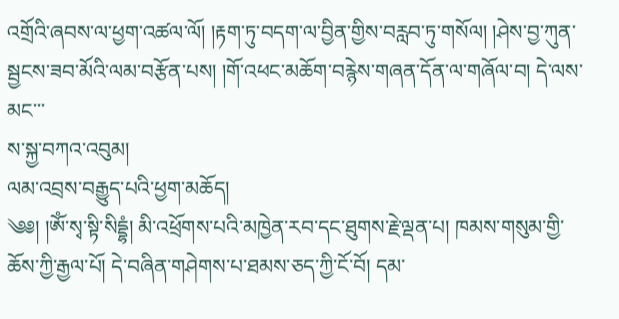འགྲོའི་ཞབས་ལ་ཕྱག་འཚལ་ལོ། །རྟག་ཏུ་བདག་ལ་བྱིན་གྱིས་བརླབ་ཏུ་གསོལ། །ཤེས་བྱ་ཀུན་སྦྱངས་ཟབ་མོའི་ལམ་བརྩོན་པས། །གོ་འཕང་མཆོག་བརྙེས་གཞན་དོན་ལ་གཞོལ་བ། དེ་ལས་མང་་་
ས་སྐྱ་བཀའ་འབུམ།
ལམ་འབྲས་བརྒྱུད་པའི་ཕྱག་མཆོད།
༄༅། །ཨོཾ་སྭ་སྟི་སིདྡྷཾ། མི་འཕྲོགས་པའི་མཁྱེན་རབ་དང་ཐུགས་རྗེ་ལྡན་པ། ཁམས་གསུམ་གྱི་ཆོས་ཀྱི་རྒྱལ་པོ། དེ་བཞིན་གཤེགས་པ་ཐམས་ཅད་ཀྱི་ངོ་བོ། དམ་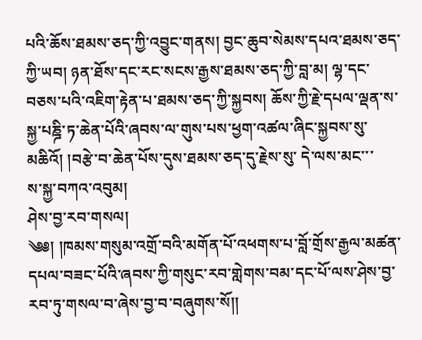པའི་ཆོས་ཐམས་ཅད་ཀྱི་འབྱུང་གནས། བྱང་ཆུབ་སེམས་དཔའ་ཐམས་ཅད་ཀྱི་ཡབ། ཉན་ཐོས་དང་རང་སངས་རྒྱས་ཐམས་ཅད་ཀྱི་བླ་མ། ལྷ་དང་བཅས་པའི་འཇིག་རྟེན་པ་ཐམས་ཅད་ཀྱི་སྐྱབས། ཆོས་ཀྱི་རྗེ་དཔལ་ལྡན་ས་སྐྱ་པཎྜི་ཏ་ཆེན་པོའི་ཞབས་ལ་གུས་པས་ཕྱག་འཚལ་ཞིང་སྐྱབས་སུ་མཆིའོ། །བརྩེ་བ་ཆེན་པོས་དུས་ཐམས་ཅད་དུ་རྗེས་སུ་ དེ་ལས་མང་་་
ས་སྐྱ་བཀའ་འབུམ།
ཤེས་བྱ་རབ་གསལ།
༄༅། །ཁམས་གསུམ་འགྲོ་བའི་མགོན་པོ་འཕགས་པ་བློ་གྲོས་རྒྱལ་མཚན་དཔལ་བཟང་པོའི་ཞབས་ཀྱི་གསུང་རབ་གླེགས་བམ་དང་པོ་ལས་ཤེས་བྱ་རབ་ཏུ་གསལ་བ་ཞེས་བྱ་བ་བཞུགས་སོ།།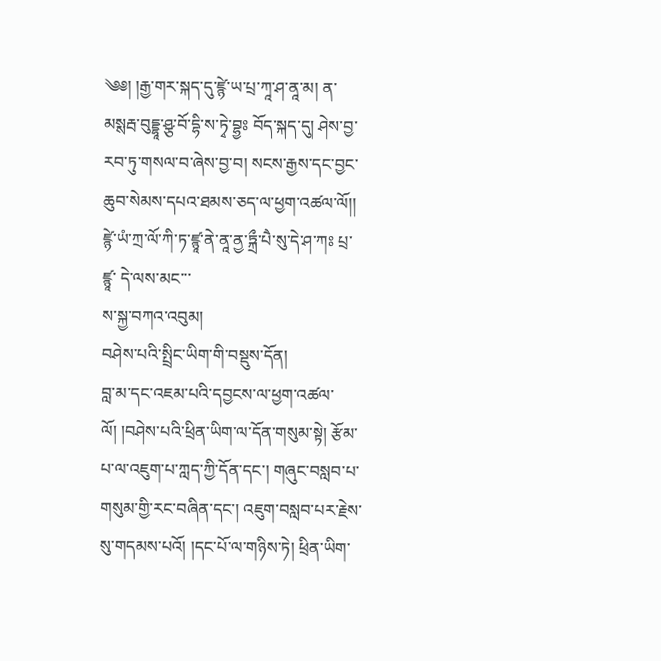༄༅། །རྒྱ་གར་སྐད་དུ་ཛྙེ་ཡ་པྲ་ཀཱ་ཤ་ནཱ་མ། ན་མསྶརྦ་བུདྡྷཱ་ཤྩ་བོ་དྷི་ས་ཏྭེ་བྷྱཿ བོད་སྐད་དུ། ཤེས་བྱ་རབ་ཏུ་གསལ་བ་ཞེས་བྱ་བ། སངས་རྒྱས་དང་བྱང་ཆུབ་སེམས་དཔའ་ཐམས་ཅད་ལ་ཕྱག་འཚལ་ལོ།། ཛྙེ་ཡཾ་ཀྲ་ལོ་ཀི་ཏ་ཛྙཱ་ནེ་ནཱ་ནྱ་ཏྐྲྀ་པཻ་སུ་དེ་ཤ་ཀཿ པྲ་ཛྙཱ་ དེ་ལས་མང་་་
ས་སྐྱ་བཀའ་འབུམ།
བཤེས་པའི་སྤྲིང་ཡིག་གི་བསྡུས་དོན།
བླ་མ་དང་འཇམ་པའི་དབྱངས་ལ་ཕྱག་འཚལ་ལོ། །བཤེས་པའི་ཕྲིན་ཡིག་ལ་དོན་གསུམ་སྟེ། རྩོམ་པ་ལ་འཇུག་པ་ཀླད་ཀྱི་དོན་དང་། གཞུང་བསླབ་པ་གསུམ་གྱི་རང་བཞིན་དང་། འཇུག་བསླབ་པར་རྗེས་སུ་གདམས་པའོ། །དང་པོ་ལ་གཉིས་ཏེ། ཕྲིན་ཡིག་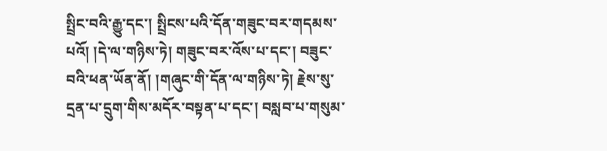སྤྲིང་བའི་རྒྱུ་དང་། སྤྲིངས་པའི་དོན་གཟུང་བར་གདམས་པའོ། །དེ་ལ་གཉིས་ཏེ། གཟུང་བར་འོས་པ་དང་། བཟུང་བའི་ཕན་ཡོན་ནོ། །གཞུང་གི་དོན་ལ་གཉིས་ཏེ། རྗེས་སུ་དྲན་པ་དྲུག་གིས་མདོར་བསྟན་པ་དང་། བསླབ་པ་གསུམ་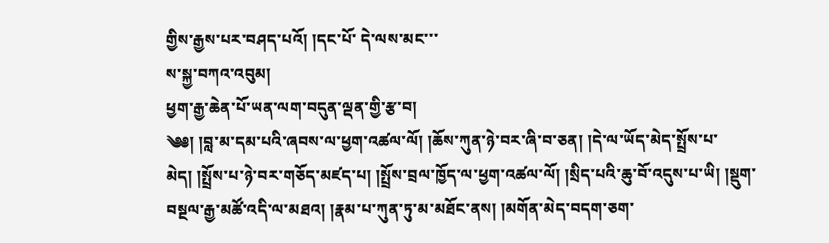གྱིས་རྒྱས་པར་བཤད་པའོ། །དང་པོ་ དེ་ལས་མང་་་
ས་སྐྱ་བཀའ་འབུམ།
ཕྱག་རྒྱ་ཆེན་པོ་ཡན་ལག་བདུན་ལྡན་གྱི་རྩ་བ།
༄༅། །བླ་མ་དམ་པའི་ཞབས་ལ་ཕྱག་འཚལ་ལོ། །ཆོས་ཀུན་ཉེ་བར་ཞི་བ་ཅན། །དེ་ལ་ཡོད་མེད་སྤྲོས་པ་མེད། །སྤྲོས་པ་ཉེ་བར་གཅོད་མཛད་པ། །སྤྲོས་བྲལ་ཁྱོད་ལ་ཕྱག་འཚལ་ལོ། །སྲིད་པའི་ཆུ་བོ་འདུས་པ་ཡི། །སྡུག་བསྔལ་རྒྱ་མཚོ་འདི་ལ་མཐའ། །རྣམ་པ་ཀུན་ཏུ་མ་མཐོང་ནས། །མགོན་མེད་བདག་ཅག་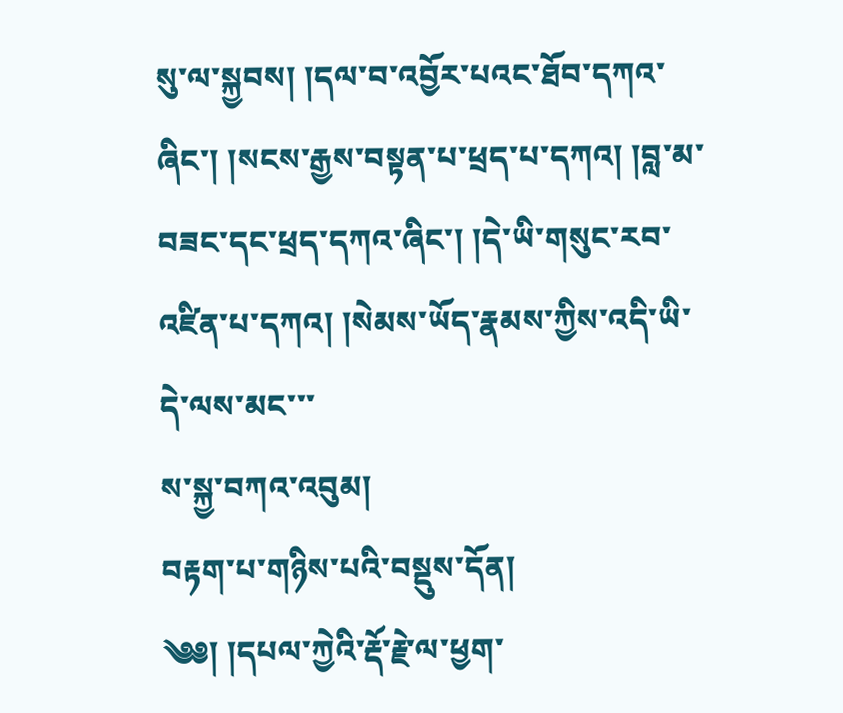སུ་ལ་སྐྱབས། །དལ་བ་འབྱོར་པའང་ཐོབ་དཀའ་ཞིང་། །སངས་རྒྱས་བསྟན་པ་ཕྲད་པ་དཀའ། །བླ་མ་བཟང་དང་ཕྲད་དཀའ་ཞིང་། །དེ་ཡི་གསུང་རབ་འཛིན་པ་དཀའ། །སེམས་ཡོད་རྣམས་ཀྱིས་འདི་ཡི་ དེ་ལས་མང་་་
ས་སྐྱ་བཀའ་འབུམ།
བརྟག་པ་གཉིས་པའི་བསྡུས་དོན།
༄༅། །དཔལ་ཀྱེའི་རྡོ་རྗེ་ལ་ཕྱག་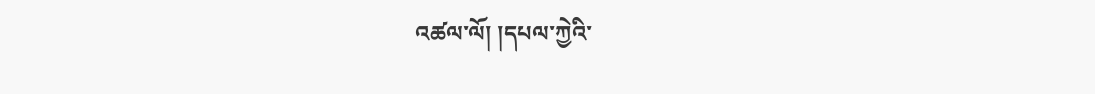འཚལ་ལོ། །དཔལ་ཀྱེའི་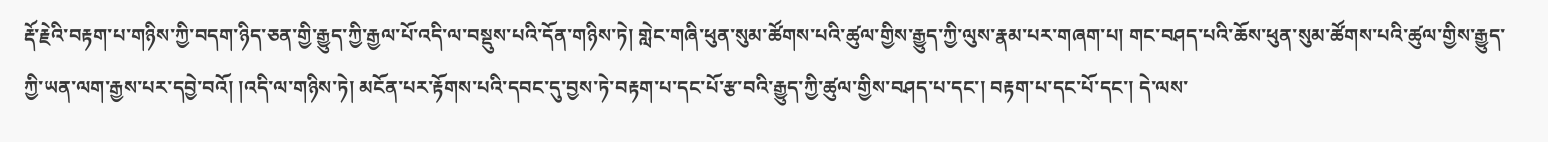རྡོ་རྗེའི་བརྟག་པ་གཉིས་ཀྱི་བདག་ཉིད་ཅན་གྱི་རྒྱུད་ཀྱི་རྒྱལ་པོ་འདི་ལ་བསྡུས་པའི་དོན་གཉིས་ཏེ། གླེང་གཞི་ཕུན་སུམ་ཚོགས་པའི་ཚུལ་གྱིས་རྒྱུད་ཀྱི་ལུས་རྣམ་པར་གཞག་པ། གང་བཤད་པའི་ཆོས་ཕུན་སུམ་ཚོགས་པའི་ཚུལ་གྱིས་རྒྱུད་ཀྱི་ཡན་ལག་རྒྱས་པར་དབྱེ་བའོ། །འདི་ལ་གཉིས་ཏེ། མངོན་པར་རྟོགས་པའི་དབང་དུ་བྱས་ཏེ་བརྟག་པ་དང་པོ་རྩ་བའི་རྒྱུད་ཀྱི་ཚུལ་གྱིས་བཤད་པ་དང་། བརྟག་པ་དང་པོ་དང་། དེ་ལས་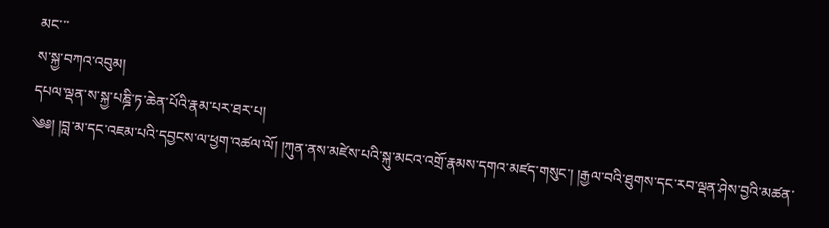མང་་་
ས་སྐྱ་བཀའ་འབུམ།
དཔལ་ལྡན་ས་སྐྱ་པཎྜི་ཏ་ཆེན་པོའི་རྣམ་པར་ཐར་པ།
༄༅། །བླ་མ་དང་འཇམ་པའི་དབྱངས་ལ་ཕྱག་འཚལ་ལོ། །ཀུན་ནས་མཛེས་པའི་སྐུ་མངའ་འགྲོ་རྣམས་དགའ་མཛད་གསུང་། །རྒྱལ་བའི་ཐུགས་དང་རབ་ལྡན་ཤེས་བྱའི་མཚན་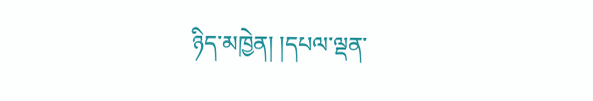ཉིད་མཁྱེན། །དཔལ་ལྡན་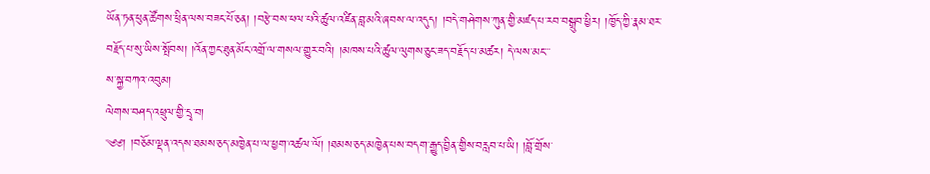ཡོན་ཏན་ཕུན་ཚོགས་ཕྲིན་ལས་བཟང་པོ་ཅན། །བརྩེ་བས་ཕལ་པའི་ཚུལ་འཛིན་བླ་མའི་ཞབས་ལ་འདུད། །བདེ་གཤེགས་ཀུན་གྱི་མཛད་པ་རབ་བསྒྲུབ་ཕྱིར། །ཁྱོད་ཀྱི་རྣམ་ཐར་བརྗོད་པ་སུ་ཡིས་སྤོབས། །འོན་ཀྱང་ཐུན་མོང་འགྲོ་ལ་གསལ་གྱུར་བའི། །མཁས་པའི་ཚུལ་ལུགས་ཅུང་ཟད་བརྗོད་པ་མཚར། དེ་ལས་མང་་་
ས་སྐྱ་བཀའ་འབུམ།
ལེགས་བཤད་འཕྲུལ་གྱི་དྲྭ་བ།
༄༅། །བཅོམ་ལྡན་འདས་ཐམས་ཅད་མཁྱེན་པ་ལ་ཕྱག་འཚལ་ལོ། །ཐམས་ཅད་མཁྱེན་པས་བདག་རྒྱུད་བྱིན་གྱིས་བརླབ་པ་ཡི། །བློ་གྲོས་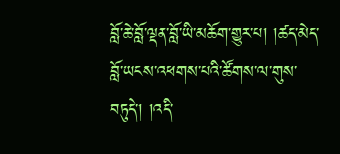བློ་ཆེ་བློ་ལྡན་བློ་ཡི་མཆོག་གྱུར་པ། །ཚད་མེད་བློ་ཡངས་འཕགས་པའི་ཚོགས་ལ་གུས་བཏུདེ་། །འདི་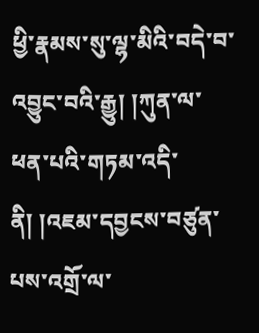ཕྱི་རྣམས་སུ་ལྷ་མིའི་བདེ་བ་འབྱུང་བའི་རྒྱུ། །ཀུན་ལ་ཕན་པའི་གཏམ་འདི་ནི། །འཇམ་དབྱངས་བཙུན་པས་འགྲོ་ལ་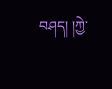བཤད། །ཀྱེ་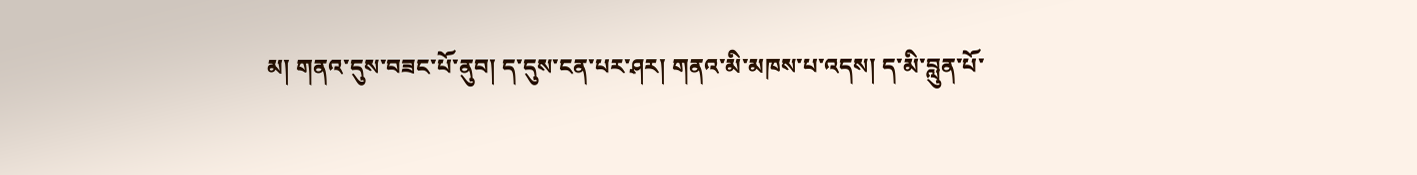མ། གནའ་དུས་བཟང་པོ་ནུབ། ད་དུས་ངན་པར་ཤར། གནའ་མི་མཁས་པ་འདས། ད་མི་བླུན་པོ་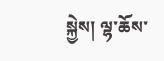སྐྱེས། ལྷ་ཆོས་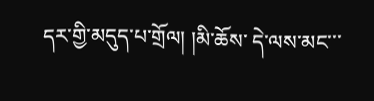དར་གྱི་མདུད་པ་གྲོལ། །མི་ཆོས་ དེ་ལས་མང་་་